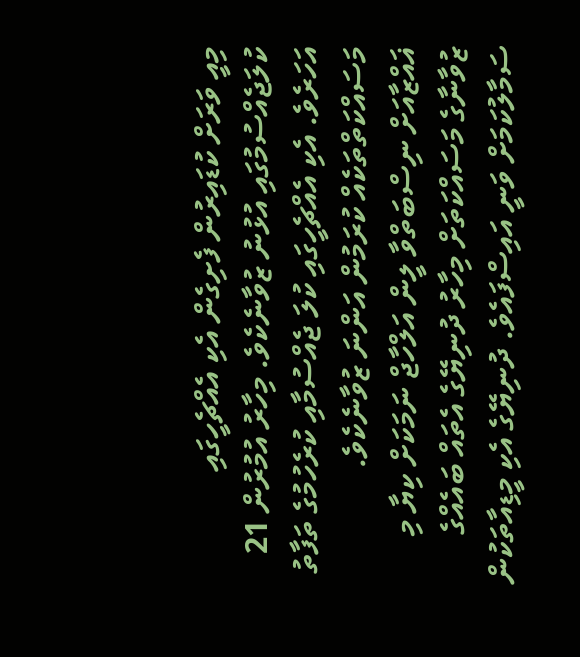މިއީ ވަރަށް ކުޑައިރުން ފެށިގެން އެކި އެއްޗެހީގައި ކުލަޖެއްސުމުގައި އުޅުނު ޒުވާނެކެވެ. މިހާރު އުމުރުން 21 އަހަރެވެ. އެކި އެއްޗެހީގައި ކުލަ ޖެއްސުމާއި ކުރެހުމުގެ ތަފާތު މަސައްކަތްތަކެއް ކުރަމުން އަންނަ ޒުވާނެކެވެ.
ޣައްޒާއަށް ނިސްބަތްވާ ލީން އަލްހާޖް ނަމަކަށް ކިޔާ މި ޒުވާނާގެ މަސައްކަތަށް މިހާރު ދުނިޔޭގެ އެތައް ބައެއްގެ ސަމާލުކަމަށް ވަނީ އައިސްފައެވެ. ދުނިޔޭގެ އެކި މީޑިއާތަކުން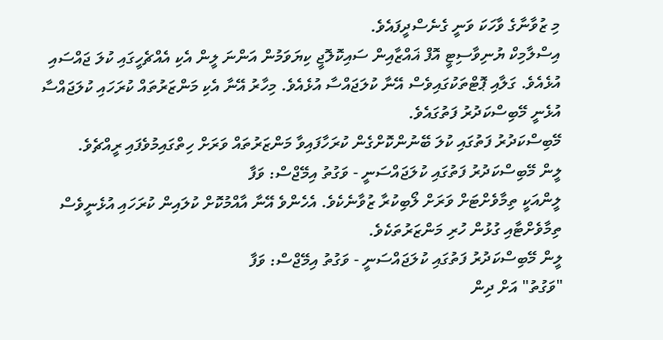މި ޒުވާނާގެ ވާހަކަ ވަނީ ގެނެސްދީފައެވެ.
އިސްލާމިކް ޔުނިވާސިޓީ އޮފް ޣައްޒާއިން ސައިކޮލޮޖީ ކިޔަވަމުން އަންނަ ލީން އެކި އެއްޗެހީގައި ކުލަ ޖައްސައި އުޅެއެވެ. ގަލާއި ޕޮޓްތަކުގައިވެސް އޭނާ ކުލަޖައްސާ އުޅެއެވެ. މިހާރު އޭނާ އެކި މަންޒަރުތައް ކުރަހައި ކުލަޖައްސާ އުޅެނީ މޭބިސްކަދުރު ފަތުގައެވެ.
މޭބިސްކަދުރު ފަތުގައި ކުލަ ބޭނުންކޮށްގެން ކުރަހާފައިވާ މަންޒަރުތައް ވަރަށް ހިތްގައިމުވެފައި ރީއްޗެވެ.
ލީން މޭބިސްކަދުރު ފަތުގައި ކުލަޖައްސަނީ - ވަގުތު އިމޭޖްސް: ވަފާ
ލީންއަކީ ތިމާވެށްޓަށް ވަރަށް ލޯބިކުރާ ޒުވާނެކެވެ. އެހެންވެ އޭނާ އާއްމުކޮށް ކުލައިން ކުރަހައި އުޅެނީވެސް ތިމާވެށްޓާއި ގުޅުން ހުރި މަންޒަރުތަކެވެ.
ލީން މޭބިސްކަދުރު ފަތުގައި ކުލަޖައްސަނީ - ވަގުތު އިމޭޖްސް: ވަފާ
"ވަގުތު" އަށް ދިން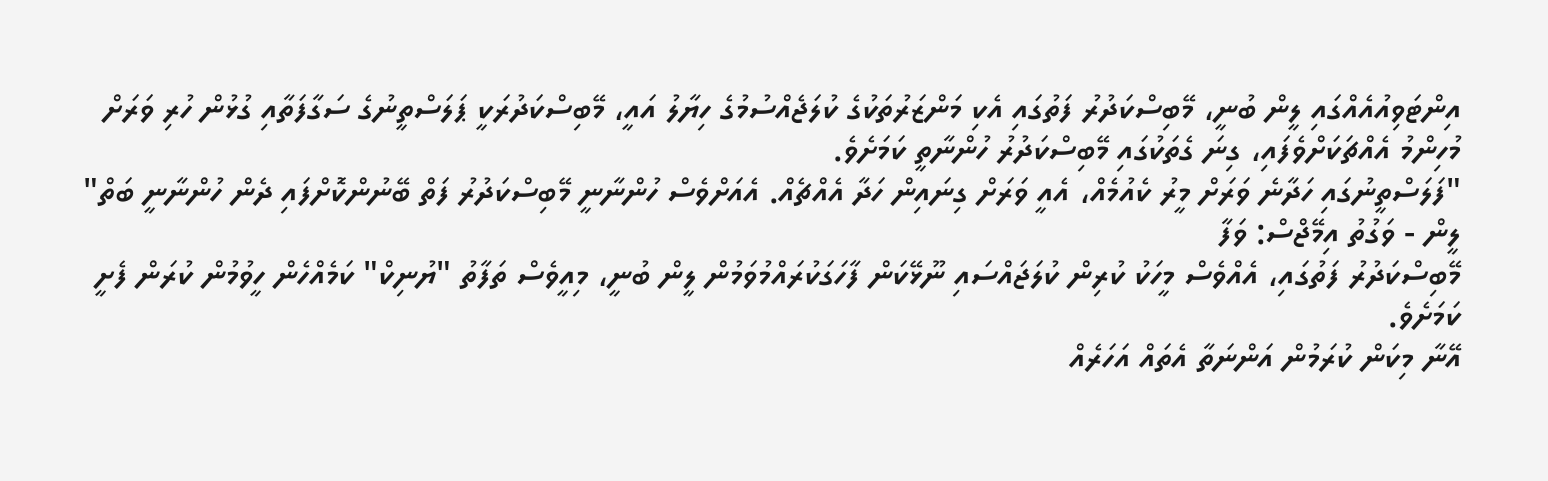އިންޓަވިއުއެއްގައި ލީން ބުނީ، މޭބިސްކަދުރު ފަތުގައި އެކި މަންޒަރުތަކުގެ ކުލަޖެއްސުމުގެ ހިޔާލު އައީ، މޭބިސްކަދުރަކީ ޕަލަސްތީނުގެ ސަގާފަތާއި ގުޅުން ހުރި ވަރަށް މުހިންމު އެއްޗަކަށްވެފައި، ގިނަ ގެތަކުގައި މޭބިސްކަދުރު ހުންނާތީ ކަމަށެވެ.
"ފަލަސްތީނުގައި ހަދާނެ ވަރަށް މީރު ކެއުމެއް، އެއީ ވަރަށް ގިނައިން ހަދާ އެއްޗެއް. އެއަށްވެސް ހުންނާނީ މޭބިސްކަދުރު ފަތް ބޭނުންކޮށްފައި ދެން ހުންނާނީ ބަތް"
ލީން - ވަގުތު އިމޭޖްސް: ވަފާ
މޭބިސްކަދުރު ފަތުގައި، އެއްވެސް މީހަކު ކުރިން ކުލަޖައްސައި ނޫޅޭކަން ފާހަގަކުރައްމުވަމުން ލީން ބުނީ، މިއީވެސް ތަފާތު "ޔުނިކް" ކަމެއްހެން ހީވުމުން ކުރަން ފެށީ ކަމަށެވެ.
އޭނާ މިކަން ކުރަމުން އަންނަތާ އެތައް އަހަރެއް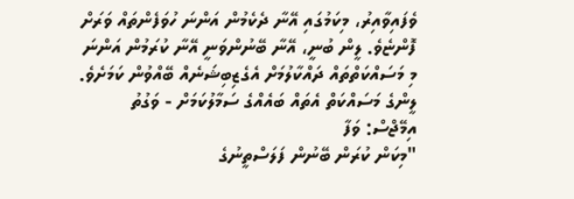ވެފައިވާއިރު، މިކަމުގައި އޭނާ ދެކެމުން އަންނަ ހުވަފެންތައް ވަރަށް ފޮންޏެވެ. ލީން ބުނީ، އޭނާ ބޭނުންވަނީ އޭނާ ކުރަމުން އަންނަ މި މަސައްކަތްތައް ދައްކާލުމަށް އެގެޒިބިޝަނެއް ބޭއްވުން ކަމަށެވެ.
ލީންގެ މަސައްކަތް އެތައް ބައެއްގެ ސަމާލުކަމަށް - ވަގުތު އިމޭޖްސް: ވަފާ
"މިކަން ކުރަން ބޭނުން ފަލަސްތީނުގެ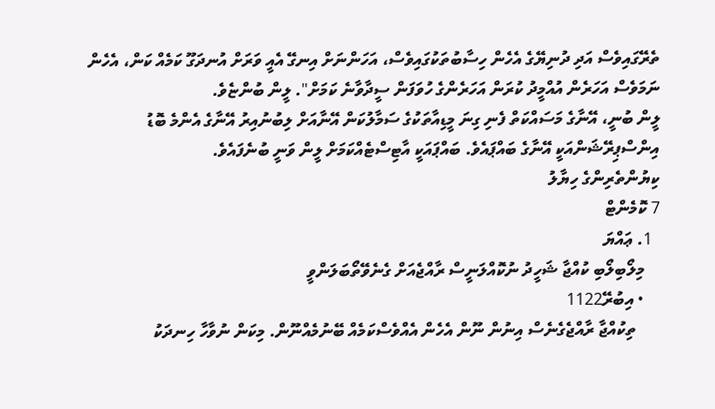ތެރޭގައިވެސް އަދި ދުނިޔޭގެ އެހެން ހިސާބުތަކުގައިވެސް، އަހަންނަށް އިނގޭ އެއީ ވަރަށް އުނދަގޫ ކަމެއް ކަން، އެހެން ނަމަވެސް އަހަރެން އުއްމީދު ކުރަން އަހަރެންގެ ހުވަފަން ސީދާވާނެ ކަމަށް". ލީން ބުންޏެވެ.
ލީން ބުނީ، އޭނާގެ މަސައްކަތް ފެނި ގިނަ މީޑިއާތަކުގެ ސަމާލުކަން އޭނާއަށް ލިބުނުއިރު އޭނާގެ އެންމެ ބޮޑު އިންސްޕިރޭޝަންއަކީ އޭނާގެ ބައްޕައެވެ. ބައްޕައަކީ އާޓިސްޓެއްކަމަށް ލީން ވަނީ ބުނެފައެވެ.
ކިޔުންތެރިންގެ ހިޔާލު
7 ކޮމެންޓް
  1. ޢައްޔަ
    މިލޯބިލޯބި ކުއްޖާ ޝަހީދު ނުކޮއްލަނީސް ރާއްޖެއަށް ގެނެވޭތޯބަލަންވީ
    • އިބުރޭ1122
      ތިކުއްޖާ ރާއްޖެގެނެސް އިނުން ނޫން އެހެން އެއްވެސްކަމެއް ބޭނުމެއްނޫން. މިކަން ނުވާހާ ހިނދަކު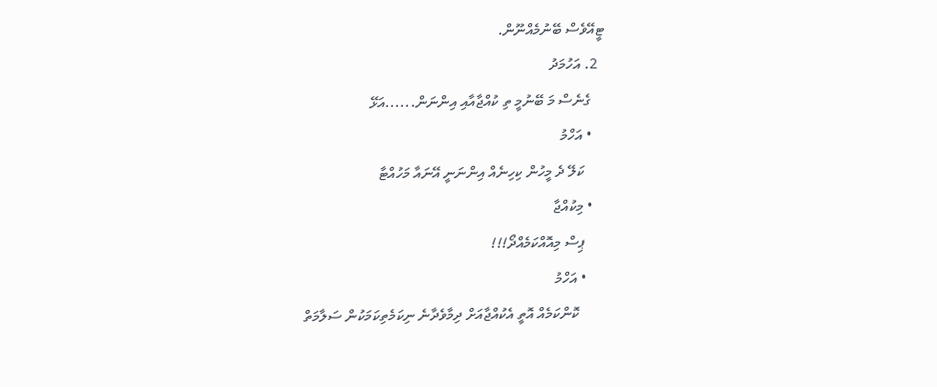ޓީއޭވެސް ބޭނުމެއްނޫން.
  2. އަހުމަދު
    ގެނެސް މަ ބޭނުމީ ތި ކުއްޖާއާއި އިންނަން......އަޅޭ
    • އަހްމު
      ކަލޭ ދެ މީހުން ކިހިނެއް އިންނަނީ އޭނައާ މަހުއްޓާ
    • މިކުއްޖާ
      ޕިސް މިއޮއްކަމެއްދޯ!!!
      • އަހްމު
        ކޮންކަމެއް އޮތީ އެކުއްޖާއަށް ދިމާވެދާނެ ނިކަމެތިކަމަކުން ސަލާމަތް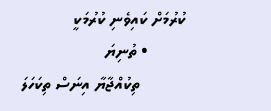ކުރުމަށް ކައިވެނި ކުރުމަކީ
        • ތުނިޔަ
          ތިކުއްޖާޔާ އިނަސް ތިކަހަލަ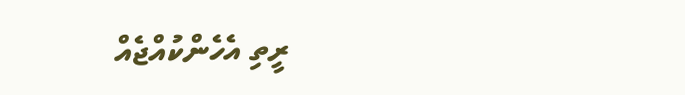ރީތި އެހެންކުއްޖެއް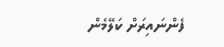ފެންނައިރަށް ކަލޭމެން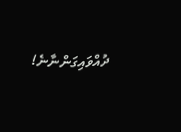ދުއްވައިގަންނާނެ!